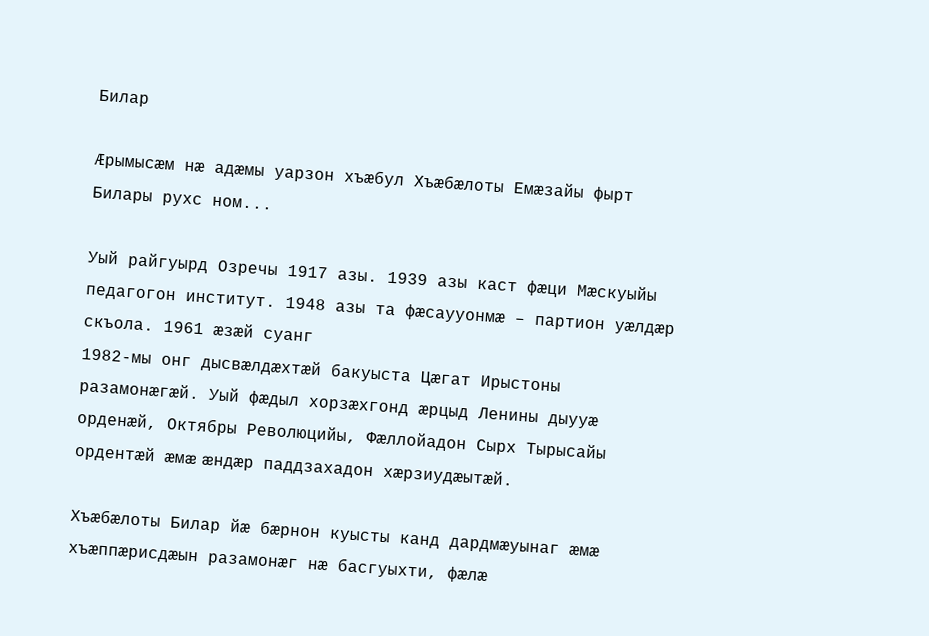Билар

Æрымысæм нæ адæмы уарзон хъæбул Хъæбæлоты Емæзайы фырт Билары рухс ном...

Уый райгуырд Озречы 1917 азы. 1939 азы каст фæци Мæскуыйы педагогон институт. 1948 азы та фæсаууонмæ – партион уæлдæр скъола. 1961 æзæй суанг
1982-мы онг дысвæлдæхтæй бакуыста Цæгат Ирыстоны разамонæгæй. Уый фæдыл хорзæхгонд æрцыд Ленины дыууæ орденæй, Октябры Революцийы, Фæллойадон Сырх Тырысайы ордентæй æмæ æндæр паддзахадон хæрзиудæытæй.

Хъæбæлоты Билар йæ бæрнон куысты канд дардмæуынаг æмæ хъæппæрисдæын разамонæг нæ басгуыхти, фæлæ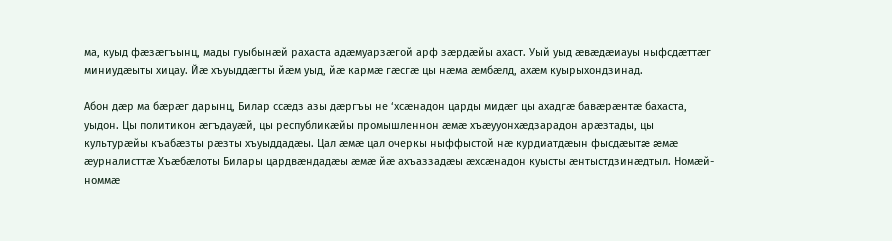ма, куыд фæзæгъынц, мады гуыбынæй рахаста адæмуарзæгой арф зæрдæйы ахаст. Уый уыд æвæдæиауы ныфсдæттæг миниудæыты хицау. Йæ хъуыддæгты йæм уыд, йæ кармæ гæсгæ цы нæма æмбæлд, ахæм куырыхондзинад.

Абон дæр ма бæрæг дарынц, Билар ссæдз азы дæргъы не ‘хсæнадон царды мидæг цы ахадгæ бавæрæнтæ бахаста, уыдон. Цы политикон æгъдауæй, цы республикæйы промышленнон æмæ хъæууонхæдзарадон арæзтады, цы культурæйы къабæзты рæзты хъуыддадæы. Цал æмæ цал очеркы ныффыстой нæ курдиатдæын фысдæытæ æмæ æурналисттæ Хъæбæлоты Билары цардвæндадæы æмæ йæ ахъаззадæы æхсæнадон куысты æнтыстдзинæдтыл. Номæй-номмæ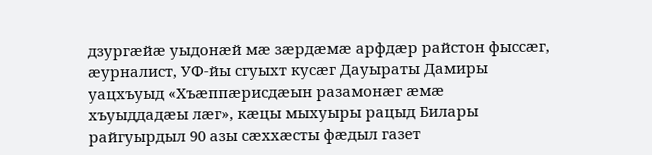дзургæйæ уыдонæй мæ зæрдæмæ арфдæр райстон фыссæг, æурналист, УФ-йы сгуыхт кусæг Дауыраты Дамиры уацхъуыд «Хъæппæрисдæын разамонæг æмæ
хъуыддадæы лæг», кæцы мыхуыры рацыд Билары райгуырдыл 90 азы сæххæсты фæдыл газет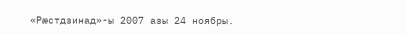«Рæстдзинад»-ы 2007 азы 24 ноябры.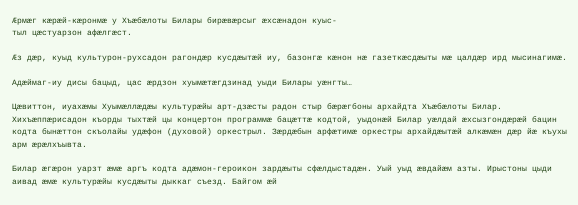Æрмæг кæрæй-кæронмæ у Хъæбæлоты Билары бирæвæрсыг æхсæнадон куыс-
тыл цæстуарзон афæлгæст.

Æз дæр, куыд культурон-рухсадон рагондæр кусдæытæй иу, базонгæ кæнон нæ газеткæсдæыты мæ цалдæр ирд мысинагимæ.

Адæймаг-иу дисы бацыд, цас æрдзон хуымæтæгдзинад уыди Билары уæнгты…

Цæвиттон, иуахæмы Хуымæллæдæы культурæйы арт-дзæсты радон стыр бæрæгбоны архайдта Хъæбæлоты Билар. Хихъæппæрисадон къорды тыхтæй цы концертон программæ бацæттæ кодтой, уыдонæй Билар уæлдай æхсызгондæрæй бацин кодта бынæттон скъолайы удæфон (духовой) оркестрыл. Зæрдæбын арфæтимæ оркестры архайдæытæй алкæмæн дæр йæ къухы арм æрæлхъывта.

Билар æгæрон уарзт æмæ аргъ кодта адæмон-героикон зардæыты сфæлдыстадæн. Уый уыд æвдайæм азты. Ирыстоны цыди аивад æмæ культурæйы кусдæыты дыккаг съезд. Байгом æй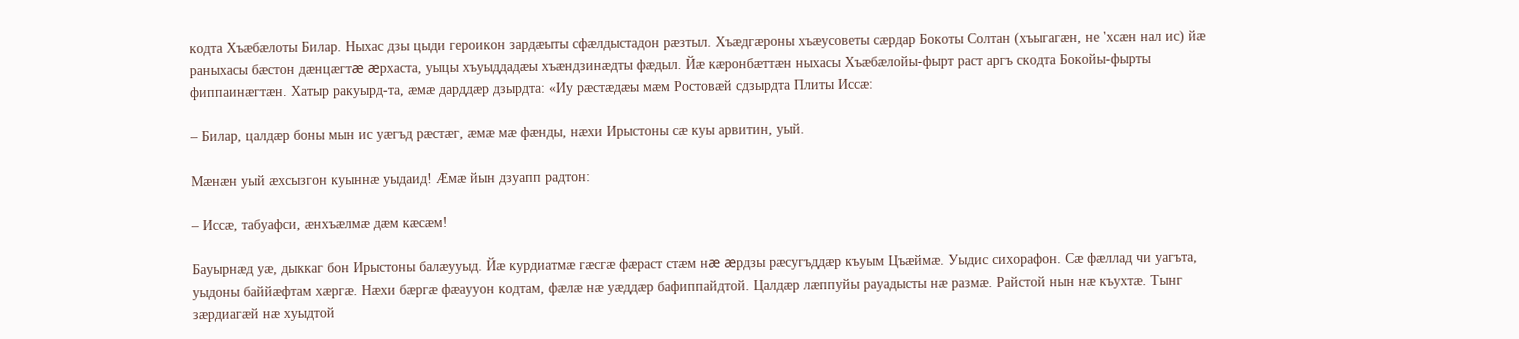кодта Хъæбæлоты Билар. Ныхас дзы цыди героикон зардæыты сфæлдыстадон рæзтыл. Хъæдгæроны хъæусоветы сæрдар Бокоты Солтан (хъыгагæн, не 'хсæн нал ис) йæ раныхасы бæстон дæнцæгтæ æрхаста, уыцы хъуыддадæы хъæндзинæдты фæдыл. Йæ кæронбæттæн ныхасы Хъæбæлойы-фырт раст аргъ скодта Бокойы-фырты фиппаинæгтæн. Хатыр ракуырд-та, æмæ дарддæр дзырдта: «Иу рæстæдæы мæм Ростовæй сдзырдта Плиты Иссæ:

– Билар, цалдæр боны мын ис уæгъд рæстæг, æмæ мæ фæнды, нæхи Ирыстоны сæ куы арвитин, уый.

Мæнæн уый æхсызгон куыннæ уыдаид! Æмæ йын дзуапп радтон:

– Иссæ, табуафси, æнхъæлмæ дæм кæсæм!

Бауырнæд уæ, дыккаг бон Ирыстоны балæууыд. Йæ курдиатмæ гæсгæ фæраст стæм нæ æрдзы рæсугъддæр къуым Цъæймæ. Уыдис сихорафон. Сæ фæллад чи уагъта, уыдоны баййæфтам хæргæ. Нæхи бæргæ фæаууон кодтам, фæлæ нæ уæддæр бафиппайдтой. Цалдæр лæппуйы рауадысты нæ размæ. Райстой нын нæ къухтæ. Тынг зæрдиагæй нæ хуыдтой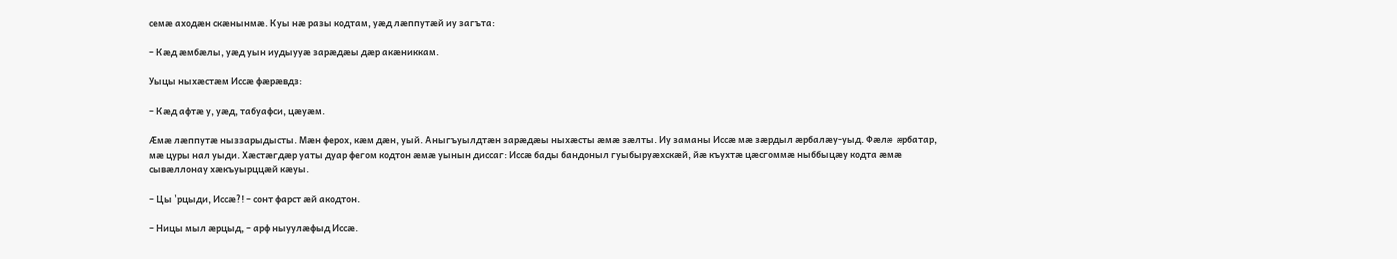семæ аходæн скæнынмæ. Куы нæ разы кодтам, уæд лæппутæй иу загъта:

– Кæд æмбæлы, уæд уын иудыууæ зарæдæы дæр акæниккам.

Уыцы ныхæстæм Иссæ фæрæвдз:

– Кæд афтæ у, уæд, табуафси, цæуæм.

Æмæ лæппутæ ныззарыдысты. Мæн ферох, кæм дæн, уый. Аныгъуылдтæн зарæдæы ныхæсты æмæ зæлты. Иу заманы Иссæ мæ зæрдыл æрбалæу-уыд. Фæлæ æрбатар, мæ цуры нал уыди. Хæстæгдæр уаты дуар фегом кодтон æмæ уынын диссаг: Иссæ бады бандоныл гуыбыруæхскæй, йæ къухтæ цæсгоммæ ныббыцæу кодта æмæ сывæллонау хæкъуырццæй кæуы.

– Цы 'рцыди, Иссæ?! – сонт фарст æй акодтон.

– Ницы мыл æрцыд, – арф ныуулæфыд Иссæ.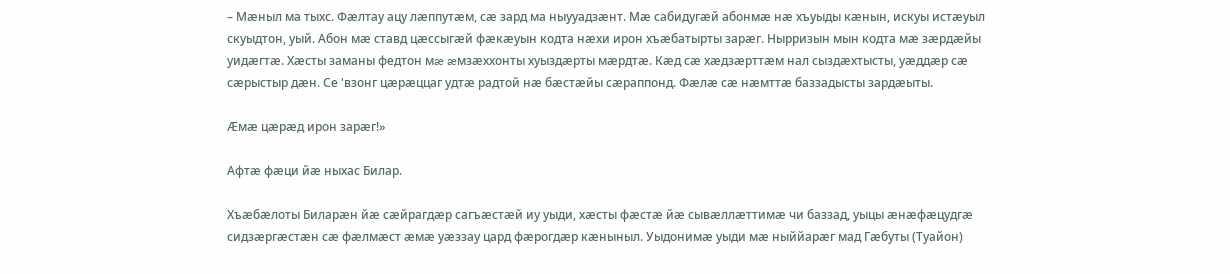– Мæныл ма тыхс. Фæлтау ацу лæппутæм, сæ зард ма ныууадзæнт. Мæ сабидугæй абонмæ нæ хъуыды кæнын, искуы истæуыл скуыдтон, уый. Абон мæ ставд цæссыгæй фæкæуын кодта нæхи ирон хъæбатырты зарæг. Нырризын мын кодта мæ зæрдæйы уидæгтæ. Хæсты заманы федтон мæ æмзæххонты хуыздæрты мæрдтæ. Кæд сæ хæдзæрттæм нал сыздæхтысты, уæддæр сæ сæрыстыр дæн. Се 'взонг цæрæццаг удтæ радтой нæ бæстæйы сæраппонд. Фæлæ сæ нæмттæ баззадысты зардæыты.

Æмæ цæрæд ирон зарæг!»

Афтæ фæци йæ ныхас Билар.

Хъæбæлоты Биларæн йæ сæйрагдæр сагъæстæй иу уыди, хæсты фæстæ йæ сывæллæттимæ чи баззад, уыцы æнæфæцудгæ сидзæргæстæн сæ фæлмæст æмæ уæззау цард фæрогдæр кæныныл. Уыдонимæ уыди мæ ныййарæг мад Гæбуты (Туайон)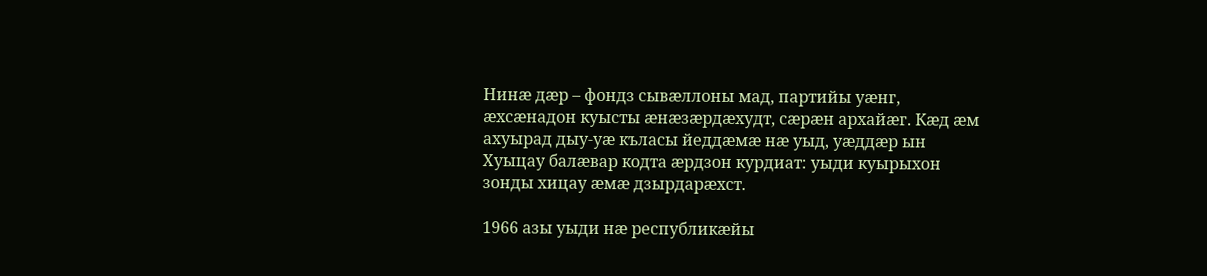Нинæ дæр – фондз сывæллоны мад, партийы уæнг, æхсæнадон куысты æнæзæрдæхудт, сæрæн архайæг. Кæд æм ахуырад дыу-уæ къласы йеддæмæ нæ уыд, уæддæр ын Хуыцау балæвар кодта æрдзон курдиат: уыди куырыхон зонды хицау æмæ дзырдарæхст.

1966 азы уыди нæ республикæйы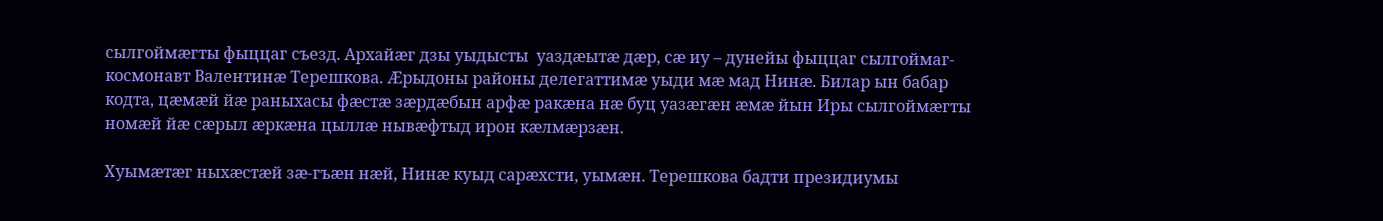сылгоймæгты фыццаг съезд. Архайæг дзы уыдысты  уаздæытæ дæр, сæ иу – дунейы фыццаг сылгоймаг-космонавт Валентинæ Терешкова. Æрыдоны районы делегаттимæ уыди мæ мад Нинæ. Билар ын бабар кодта, цæмæй йæ раныхасы фæстæ зæрдæбын арфæ ракæна нæ буц уазæгæн æмæ йын Иры сылгоймæгты номæй йæ сæрыл æркæна цыллæ нывæфтыд ирон кæлмæрзæн.

Хуымæтæг ныхæстæй зæ-гъæн нæй, Нинæ куыд сарæхсти, уымæн. Терешкова бадти президиумы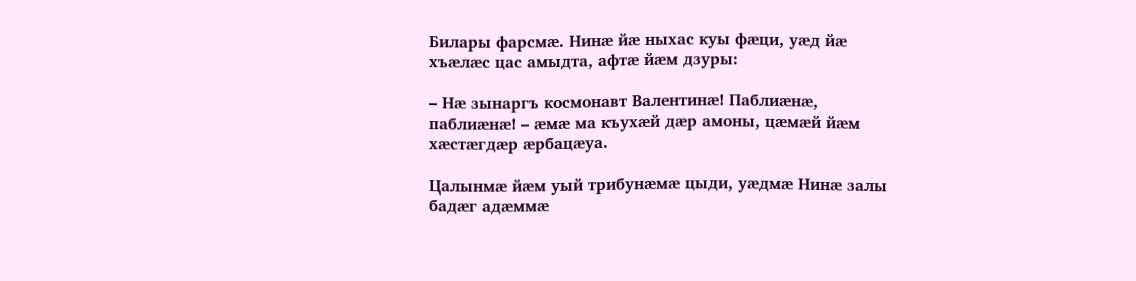Билары фарсмæ. Нинæ йæ ныхас куы фæци, уæд йæ хъæлæс цас амыдта, афтæ йæм дзуры:

– Нæ зынаргъ космонавт Валентинæ! Паблиæнæ, паблиæнæ! – æмæ ма къухæй дæр амоны, цæмæй йæм хæстæгдæр æрбацæуа.

Цалынмæ йæм уый трибунæмæ цыди, уæдмæ Нинæ залы бадæг адæммæ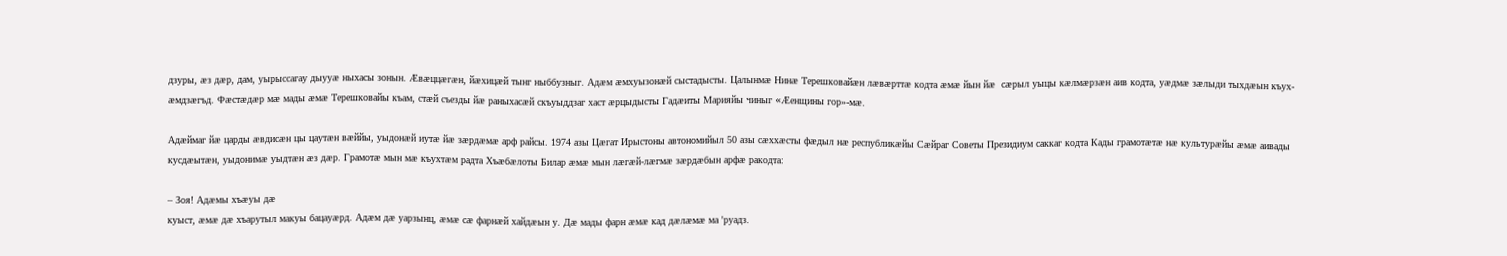дзуры, æз дæр, дам, уырыссагау дыууæ ныхасы зонын. Æвæццæгæн, йæхицæй тынг ныббузныг. Адæм æмхуызонæй сыстадысты. Цалынмæ Нинæ Терешковайæн лæвæрттæ кодта æмæ йын йæ  сæрыл уыцы кæлмæрзæн аив кодта, уæдмæ зæлыди тыхдæын къух-æмдзæгъд. Фæстæдæр мæ мады æмæ Терешковайы къам, стæй съезды йæ раныхасæй скъуыддзаг хаст æрцыдысты Гадæиты Марияйы чиныг «Æенщины гор»-мæ.

Адæймаг йæ царды æвдисæн цы цаутæн вæййы, уыдонæй иутæ йæ зæрдæмæ арф райсы. 1974 азы Цæгат Ирыстоны автономийыл 50 азы сæххæсты фæдыл нæ республикæйы Сæйраг Советы Президиум саккаг кодта Кады грамотæтæ нæ культурæйы æмæ аивады кусдæытæн, уыдонимæ уыдтæн æз дæр. Грамотæ мын мæ къухтæм радта Хъæбæлоты Билар æмæ мын лæгæй-лæгмæ зæрдæбын арфæ ракодта:

– Зоя! Адæмы хъæуы дæ
куыст, æмæ дæ хъарутыл макуы бацауæрд. Адæм дæ уарзынц, æмæ сæ фарнæй хайдæын у. Дæ мады фарн æмæ кад дæлæмæ ма 'руадз.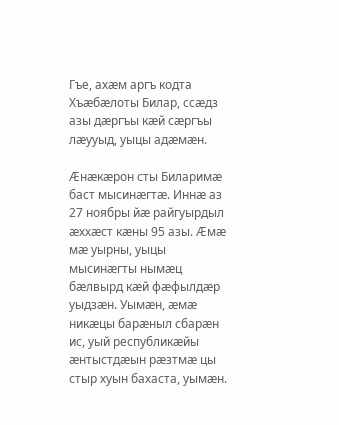Гъе, ахæм аргъ кодта Хъæбæлоты Билар, ссæдз азы дæргъы кæй сæргъы лæууыд, уыцы адæмæн.

Æнæкæрон сты Биларимæ баст мысинæгтæ. Иннæ аз 27 ноябры йæ райгуырдыл æххæст кæны 95 азы. Æмæ мæ уырны, уыцы мысинæгты нымæц бæлвырд кæй фæфылдæр уыдзæн. Уымæн, æмæ никæцы барæныл сбарæн ис, уый республикæйы æнтыстдæын рæзтмæ цы стыр хуын бахаста, уымæн.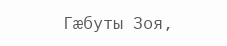Гæбуты Зоя,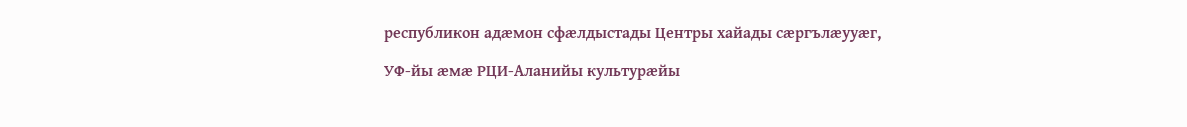республикон адæмон сфæлдыстады Центры хайады сæргълæууæг,

УФ-йы æмæ РЦИ-Аланийы культурæйы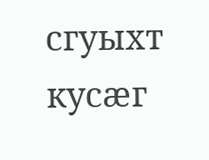сгуыхт кусæг